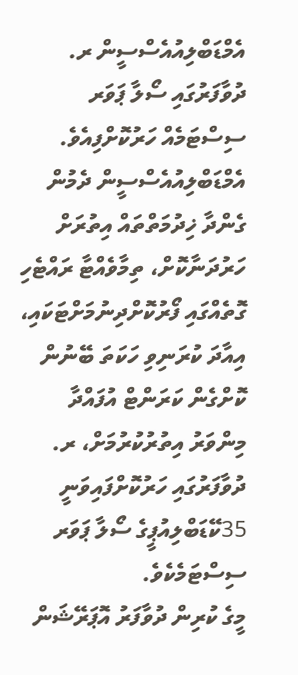އެމްޑަބްލިއުއެސްސީން ރ. ދުވާފަރުގައި ސޯލާ ޕަވަރ ސިސްޓަމެއް ހަރުކޮށްފިއެވެ.
އެމްޑަބްލިއުއެސްސީން ދެމުން ގެންދާ ޚިދުމަތްތައް އިތުރަށް ހަރުދަނާކޮށް، ތިމާވެއްޓާ ރައްޓެހި ގޮތެއްގައި ފޯރުކޮށްދިނުމަށްޓަކައި، އިއާދަ ކުރަނިވި ހަކަތަ ބޭނުން ކޮށްގެން ކަރަންޓް އުފައްދާ މިންވަރު އިތުރުކުރުމަށް، ރ. ދުވާފަރުގައި ހަރުކޮށްފައިވަނީ 35ކޭޑަބްލިއުޕީގެ ސޯލާ ޕަވަރ ސިސްޓަމެކެވެ.
މީގެ ކުރިން ދުވާފަރު އޮޕަރޭޝަން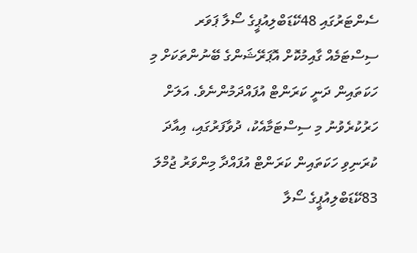ސެންޓަރުގައި 48ކޭޑަބްލިއުޕީގެ ސޯލާ ޕަވަރ ސިސްޓަމެއް ގާއިމުކޮށް އޮޕަރޭޝަންގެ ބޭނުންތަކަށް މި ހަކަތައިން ދަނީ ކަރަންޓް އުފައްދަމުންނެވެ. އަލަށް ހަރުކުރެވުނު މި ސިސްޓަމާއެކު، ދުވާފަރުގައި، އިއާދަ ކުރަނިވި ހަކަތައިން ކަރަންޓް އުފައްދާ މިންވަރު ޖުމްލަ 83ކޭޑަބްލިއުޕީގެ ސޯލާ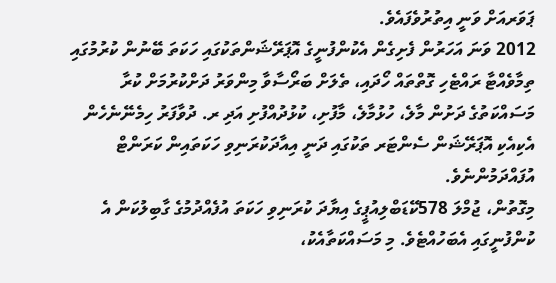ޕަވަރއަށް ވަނީ އިތުރުވެފައެވެ.
2012 ވަނަ އަހަރުން ފެށިގެން އެކުންފުނީގެ އޮޕަރޭޝަންތަކުގައި ހަކަތަ ބޭނުން ކުރުމުގައި ތިމާވެއްޓާ ރައްޓެހި ގޮތްތައް ހޯދައި، ތެލަށް ބަރޯސާވާ މިންވަރު ދަށްކުރުމަށް ކުރާ މަސައްކަތުގެ ދަށުން މާލެ، ހުޅުމާލެ، މާފުށި، ކުޅުދުއްފުށި އަދި ރ. ދުވާފަރު ހިމެނޭނެހެން އެކިއެކި އޮޕަރޭޝަން ސެންޓަރ ތަކުގައި ދަނީ އިއާދަކުރަނިވި ހަކަތައިން ކަރަންޓް އުފައްދަމުންނެވެ.
މިގޮތުން، ޖުމްލަ 578ކޭޑަބްލިއުޕީގެ އިޔާދަ ކުރަނިވި ހަކަތަ އުފެއްދުމުގެ ގާބިލުކަން އެ ކުންފުނީގައި އެބަހުއްޓެވެ. މި މަސައްކަތާއެކު،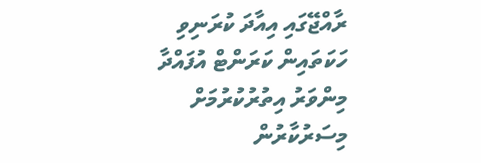ރާއްޖޭގައި އިއާދަ ކުރަނިވި ހަކަތައިން ކަރަންޓް އުފައްދާ މިންވަރު އިތުރުކުރުމަށް މިސަރުކާރުން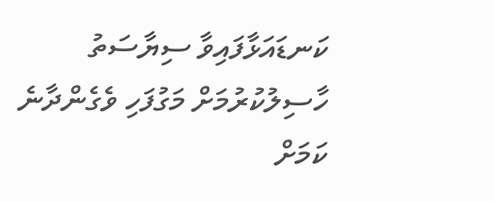ކަނޑައަޅާފައިވާ ސިޔާސަތު ހާސިލުކުރުމަށް މަގުފަހި ވެގެންދާނެ ކަމަށް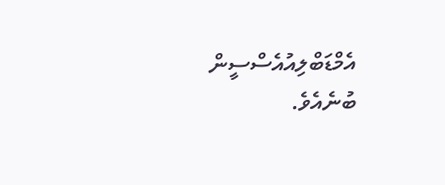އެމްޑަބްލިއުއެސްސީން ބުނެއެވެ.